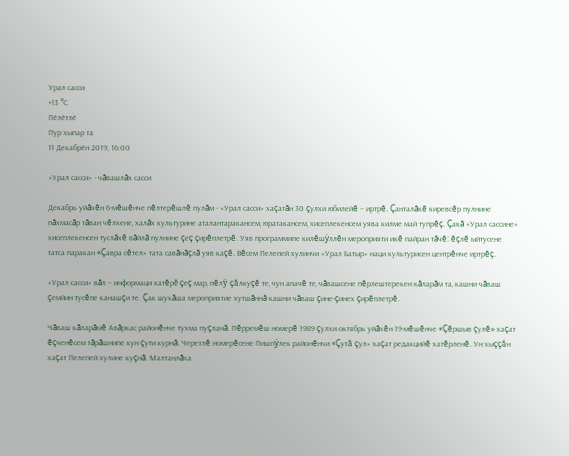Урал сасси
+13 °С
Пӗлӗтлӗ
Пур хыпар та
11 Декабрӗн 2019, 16:00

«Урал сасси» - чăвашлăх сасси

Декабрь уйăхĕн 6-мĕшĕнче пĕлтерĕшлĕ пулăм - «Урал сасси» хаçатăн 30 çулхи юбилейĕ – иртрĕ. Çанталăкĕ киревсĕр пулнине пăхмасăр тăван чĕлхене‚ халăх культурине аталантаракансем‚ юратакансем‚ хисеплекенсем уява килме май тупрĕç. Çакă «Урал сассине» хисеплекенсен туслăхĕ вăйлă пулнине çеç çирĕплетрĕ. Уяв программипе килĕшÿллĕн мероприяти икĕ пайран тăчĕ: ĕçлĕ ыйтусене татса паракан «Çавра сĕтел» тата савăнăçлă уяв каçĕ. Вĕсем Пелепей хулинчи «Урал Батыр» наци культурисен центрĕнче иртрĕç.

«Урал сасси» вăл – информаци хатĕрĕ çеç мар‚ пĕлÿ çăлкуçĕ те‚ чун апачĕ те‚ чăвашсене пĕрлештерекен кăларăм та‚ кашни чăваш çемйин тусĕпе канашçи те. Çак шухăша мероприятие хутшăннă кашни чăваш çине-çинех çирĕплетрĕ.

Чăваш кăларăмĕ Авăркас районĕнче тухма пуçланă. Пĕрремĕш номерĕ 1989 çулхи октябрь уйăхĕн 19-мĕшĕнче «Çĕршыв çулĕ» хаçат ĕçченĕсем тăрăшнипе кун çути курнă. Черетлĕ номерĕсене Пишпÿлек районĕнчи «Çутă çул» хаçат редакцийĕ хатĕрленĕ. Ун хыççăн хаçат Пелепей хулине куçнă. Малтанлăха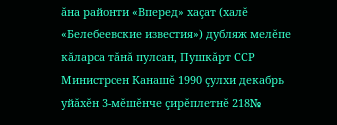ăна районти «Вперед» хаçат (халĕ «Белебеевские известия») дубляж мелĕпе кăларса тăнă пулсан‚ Пушкăрт ССР Министрсен Канашĕ 1990 çулхи декабрь уйăхĕн 3-мĕшĕнче çирĕплетнĕ 218№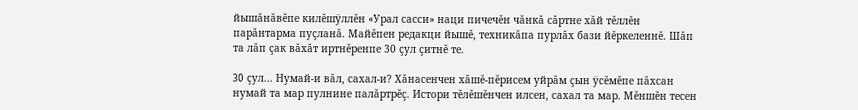йышăнăвĕпе килĕшÿллĕн «Урал сасси» наци пичечĕн чăнкă сăртне хăй тĕллĕн парăнтарма пуçланă. Майĕпен редакци йышĕ‚ техникăпа пурлăх бази йĕркеленнĕ. Шăп та лăп çак вăхăт иртнĕренпе 30 çул çитнĕ те.

30 çул... Нумай-и вăл‚ сахал-и? Хăнасенчен хăшĕ-пĕрисем уйрăм çын ÿсĕмĕпе пăхсан нумай та мар пулнине палăртрĕç. Истори тĕлĕшĕнчен илсен‚ сахал та мар. Мĕншĕн тесен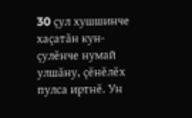30 çул хушшинче хаçатăн кун-çулĕнче нумай улшăну‚ çĕнĕлĕх пулса иртнĕ. Ун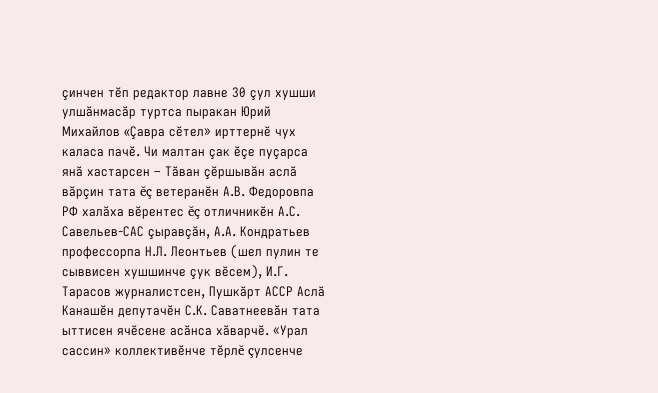çинчен тĕп редактор лавне 30 çул хушши улшăнмасăр туртса пыракан Юрий Михайлов «Çавра сĕтел» ирттернĕ чух каласа пачĕ. Чи малтан çак ĕçе пуçарса янă хастарсен – Тăван çĕршывăн аслă вăрçин тата ĕç ветеранĕн А.В. Федоровпа РФ халăха вĕрентес ĕç отличникĕн А.С. Савельев-САС çыравçăн‚ А.А. Кондратьев профессорпа Н.Л. Леонтьев (шел пулин те сыввисен хушшинче çук вĕсем)‚ И.Г. Тарасов журналистсен‚ Пушкăрт АССР Аслă Канашĕн депутачĕн С.К. Саватнеевăн тата ыттисен ячĕсене асăнса хăварчĕ. «Урал сассин» коллективĕнче тĕрлĕ çулсенче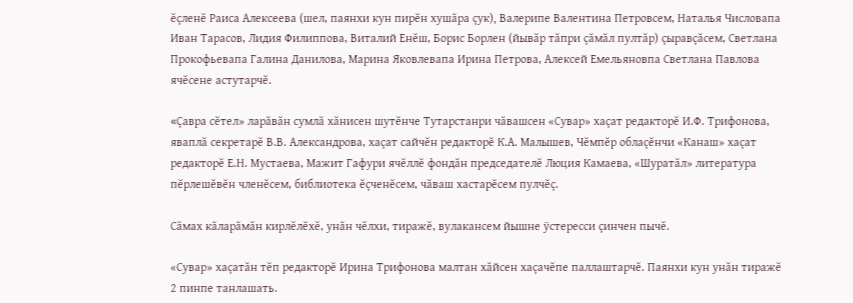ĕçленĕ Раиса Алексеева (шел‚ паянхи кун пирĕн хушăра çук), Валерипе Валентина Петровсем‚ Наталья Числовапа Иван Тарасов‚ Лидия Филиппова‚ Виталий Енĕш‚ Борис Борлен (йывăр тăпри çăмăл пултăр) çыравçăсем‚ Светлана Прокофьевапа Галина Данилова‚ Марина Яковлевапа Ирина Петрова‚ Алексей Емельяновпа Светлана Павлова ячĕсене астутарчĕ.

«Çавра сĕтел» ларăвăн сумлă хăнисен шутĕнче Тутарстанри чăвашсен «Сувар» хаçат редакторĕ И.Ф. Трифонова‚ яваплă секретарĕ В.В. Александрова‚ хаçат сайчĕн редакторĕ К.А. Малышев‚ Чĕмпĕр облаçĕнчи «Канаш» хаçат редакторĕ Е.Н. Мустаева‚ Мажит Гафури ячĕллĕ фондăн председателĕ Люция Камаева‚ «Шуратăл» литература пĕрлешĕвĕн членĕсем‚ библиотека ĕçченĕсем‚ чăваш хастарĕсем пулчĕç.

Сăмах кăларăмăн кирлĕлĕхĕ‚ унăн чĕлхи‚ тиражĕ‚ вулакансем йышне ÿстересси çинчен пычĕ.

«Сувар» хаçатăн тĕп редакторĕ Ирина Трифонова малтан хăйсен хаçачĕпе паллаштарчĕ. Паянхи кун унăн тиражĕ 2 пинпе танлашать.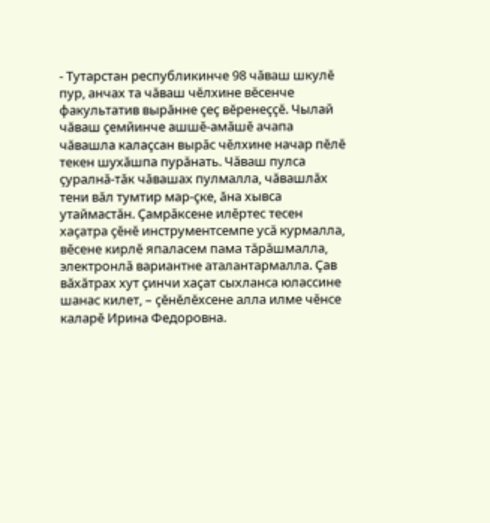- Тутарстан республикинче 98 чăваш шкулĕ пур‚ анчах та чăваш чĕлхине вĕсенче факультатив вырăнне çеç вĕренеççĕ. Чылай чăваш çемйинче ашшĕ-амăшĕ ачапа чăвашла калаçсан вырăс чĕлхине начар пĕлĕ текен шухăшпа пурăнать. Чăваш пулса çуралнă-тăк чăвашах пулмалла‚ чăвашлăх тени вăл тумтир мар-çке‚ ăна хывса утаймастăн. Çамрăксене илĕртес тесен хаçатра çĕнĕ инструментсемпе усă курмалла‚ вĕсене кирлĕ япаласем пама тăрăшмалла‚ электронлă вариантне аталантармалла. Çав вăхăтрах хут çинчи хаçат сыхланса юлассине шанас килет‚ – çĕнĕлĕхсене алла илме чĕнсе каларĕ Ирина Федоровна.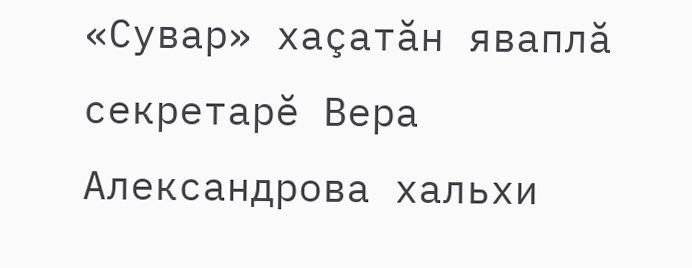«Сувар» хаçатăн яваплă секретарĕ Вера Александрова хальхи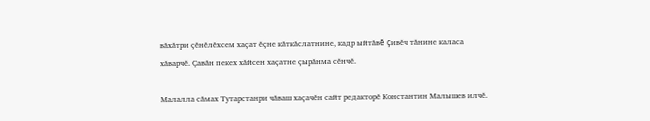вăхăтри çĕнĕлĕхсем хаçат ĕçне кăткăслатнине‚ кадр ыйтăвĕ çивĕч тăнине каласа хăварчĕ. Çавăн пекех хăйсен хаçатне çырăнма сĕнчĕ.

Малалла сăмах Тутарстанри чăваш хаçачĕн сайт редакторĕ Константин Малышев илчĕ.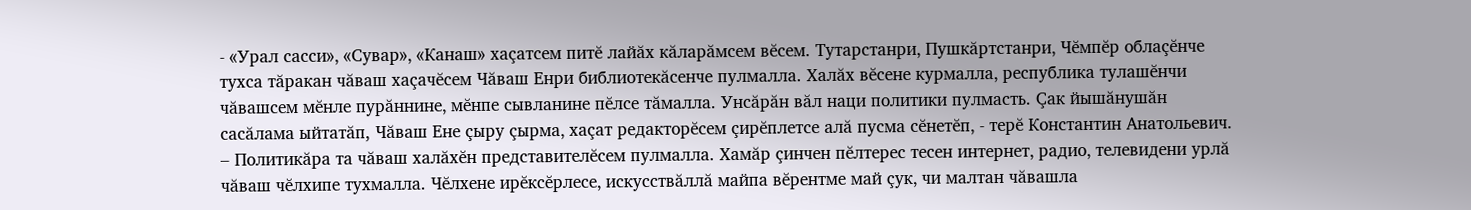- «Урал сасси»‚ «Сувар»‚ «Канаш» хаçатсем питĕ лайăх кăларăмсем вĕсем. Тутарстанри‚ Пушкăртстанри‚ Чĕмпĕр облаçĕнче тухса тăракан чăваш хаçачĕсем Чăваш Енри библиотекăсенче пулмалла. Халăх вĕсене курмалла‚ республика тулашĕнчи чăвашсем мĕнле пурăннине‚ мĕнпе сывланине пĕлсе тăмалла. Унсăрăн вăл наци политики пулмасть. Çак йышăнушăн сасăлама ыйтатăп, Чăваш Ене çыру çырма‚ хаçат редакторĕсем çирĕплетсе алă пусма сĕнетĕп‚ - терĕ Константин Анатольевич. – Политикăра та чăваш халăхĕн представителĕсем пулмалла. Хамăр çинчен пĕлтерес тесен интернет‚ радио‚ телевидени урлă чăваш чĕлхипе тухмалла. Чĕлхене ирĕксĕрлесе‚ искусствăллă майпа вĕрентме май çук‚ чи малтан чăвашла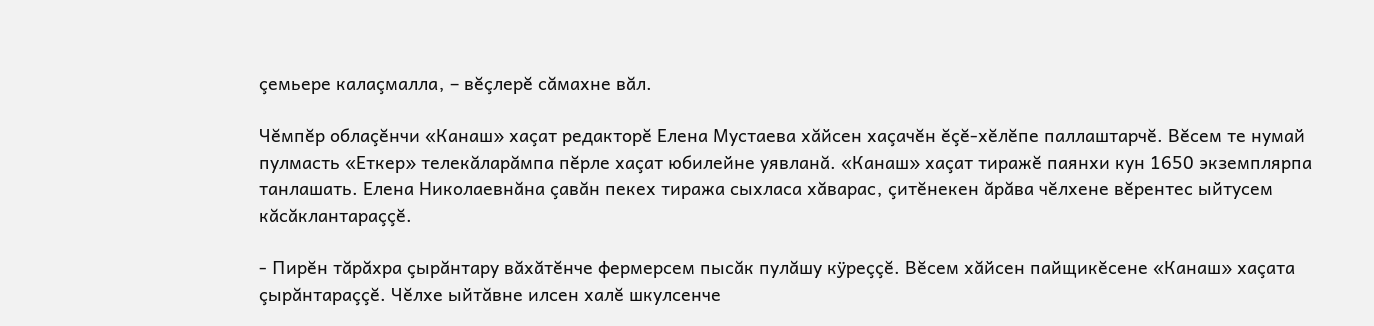çемьере калаçмалла‚ – вĕçлерĕ сăмахне вăл.

Чĕмпĕр облаçĕнчи «Канаш» хаçат редакторĕ Елена Мустаева хăйсен хаçачĕн ĕçĕ-хĕлĕпе паллаштарчĕ. Вĕсем те нумай пулмасть «Еткер» телекăларăмпа пĕрле хаçат юбилейне уявланă. «Канаш» хаçат тиражĕ паянхи кун 1650 экземплярпа танлашать. Елена Николаевнăна çавăн пекех тиража сыхласа хăварас‚ çитĕнекен ăрăва чĕлхене вĕрентес ыйтусем кăсăклантараççĕ.

- Пирĕн тăрăхра çырăнтару вăхăтĕнче фермерсем пысăк пулăшу кÿреççĕ. Вĕсем хăйсен пайщикĕсене «Канаш» хаçата çырăнтараççĕ. Чĕлхе ыйтăвне илсен халĕ шкулсенче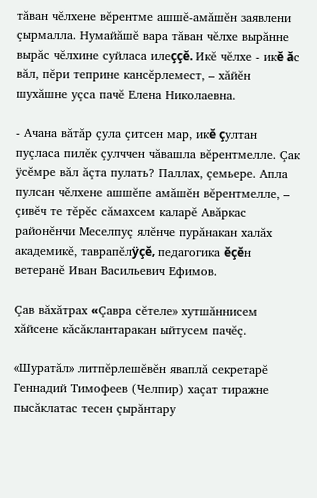тăван чĕлхене вĕрентме ашшĕ-амăшĕн заявлени çырмалла. Нумайăшĕ вара тăван чĕлхе вырăнне вырăс чĕлхине суйласа илеççĕ. Икĕ чĕлхе - икĕ ăс вăл‚ пĕри теприне кансĕрлемест‚ – хăйĕн шухăшне уçса пачĕ Елена Николаевна.

- Ачана вăтăр çула çитсен мар‚ икĕ çултан пуçласа пилĕк çулччен чăвашла вĕрентмелле. Çак ÿсĕмре вăл ăçта пулать? Паллах‚ çемьере. Апла пулсан чĕлхене ашшĕпе амăшĕн вĕрентмелле‚ – çивĕч те тĕрĕс сăмахсем каларĕ Авăркас районĕнчи Меселпуç ялĕнче пурăнакан халăх академикĕ‚ таврапĕлÿçĕ‚ педагогика ĕçĕн ветеранĕ Иван Васильевич Ефимов.

Çав вăхăтрах «Çавра сĕтеле» хутшăннисем хăйсене кăсăклантаракан ыйтусем пачĕç.

«Шуратăл» литпĕрлешĕвĕн яваплă секретарĕ Геннадий Тимофеев (Челпир) хаçат тиражне пысăклатас тесен çырăнтару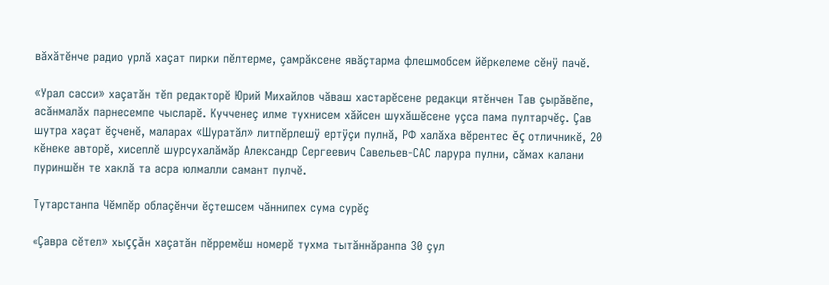вăхăтĕнче радио урлă хаçат пирки пĕлтерме‚ çамрăксене явăçтарма флешмобсем йĕркелеме сĕнÿ пачĕ.

«Урал сасси» хаçатăн тĕп редакторĕ Юрий Михайлов чăваш хастарĕсене редакци ятĕнчен Тав çырăвĕпе‚ асăнмалăх парнесемпе чысларĕ. Кучченеç илме тухнисем хăйсен шухăшĕсене уçса пама пултарчĕç. Çав шутра хаçат ĕçченĕ‚ маларах «Шуратăл» литпĕрлешÿ ертÿçи пулнă‚ РФ халăха вĕрентес ĕç отличникĕ‚ 20 кĕнеке авторĕ‚ хисеплĕ шурсухалăмăр Александр Сергеевич Савельев-САС ларура пулни‚ сăмах калани пуриншĕн те хаклă та асра юлмалли самант пулчĕ.

Тутарстанпа Чĕмпĕр облаçĕнчи ĕçтешсем чăннипех сума сурĕç

«Çавра сĕтел» хыççăн хаçатăн пĕрремĕш номерĕ тухма тытăннăранпа 30 çул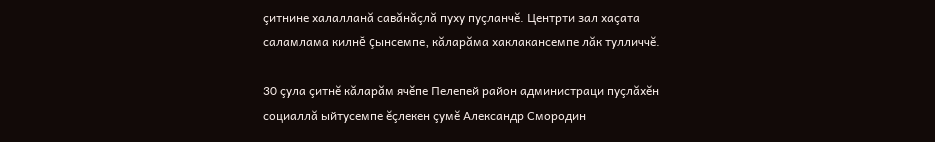çитнине халалланă савăнăçлă пуху пуçланчĕ. Центрти зал хаçата саламлама килнĕ çынсемпе‚ кăларăма хаклакансемпе лăк тулличчĕ.

30 çула çитнĕ кăларăм ячĕпе Пелепей район администраци пуçлăхĕн социаллă ыйтусемпе ĕçлекен çумĕ Александр Смородин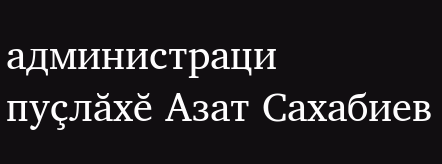администраци пуçлăхĕ Азат Сахабиев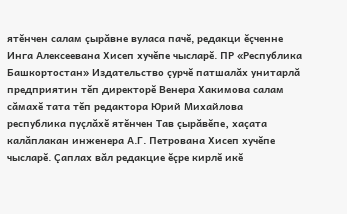ятĕнчен салам çырăвне вуласа пачĕ, редакци ĕçченне Инга Алексеевана Хисеп хучĕпе чысларĕ. ПР «Республика Башкортостан» Издательство çурчĕ патшалăх унитарлă предприятин тĕп директорĕ Венера Хакимова салам сăмахĕ тата тĕп редактора Юрий Михайлова республика пуçлăхĕ ятĕнчен Тав çырăвĕпе‚ хаçата калăплакан инженера А.Г. Петрована Хисеп хучĕпе чысларĕ. Çаплах вăл редакцие ĕçре кирлĕ икĕ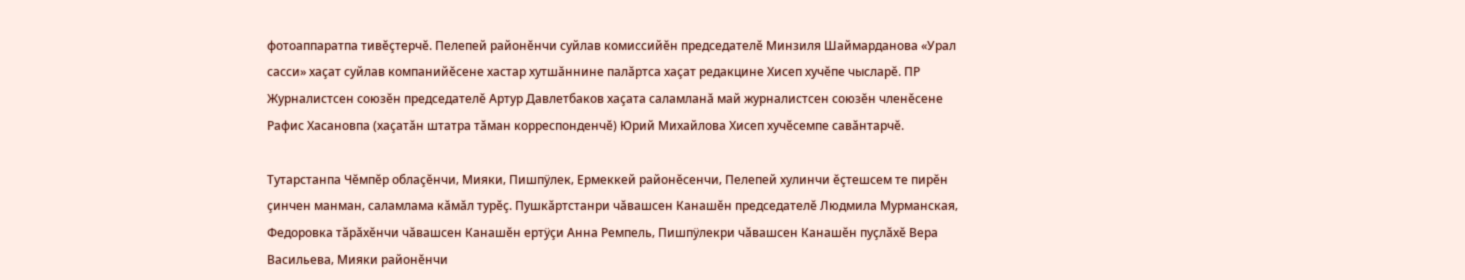фотоаппаратпа тивĕçтерчĕ. Пелепей районĕнчи суйлав комиссийĕн председателĕ Минзиля Шаймарданова «Урал сасси» хаçат суйлав компанийĕсене хастар хутшăннине палăртса хаçат редакцине Хисеп хучĕпе чысларĕ. ПР Журналистсен союзĕн председателĕ Артур Давлетбаков хаçата саламланă май журналистсен союзĕн членĕсене Рафис Хасановпа (хаçатăн штатра тăман корреспонденчĕ) Юрий Михайлова Хисеп хучĕсемпе савăнтарчĕ.

Тутарстанпа Чĕмпĕр облаçĕнчи‚ Мияки‚ Пишпÿлек‚ Ермеккей районĕсенчи‚ Пелепей хулинчи ĕçтешсем те пирĕн çинчен манман‚ саламлама кăмăл турĕç. Пушкăртстанри чăвашсен Канашĕн председателĕ Людмила Мурманская‚ Федоровка тăрăхĕнчи чăвашсен Канашĕн ертÿçи Анна Ремпель‚ Пишпÿлекри чăвашсен Канашĕн пуçлăхĕ Вера Васильева‚ Мияки районĕнчи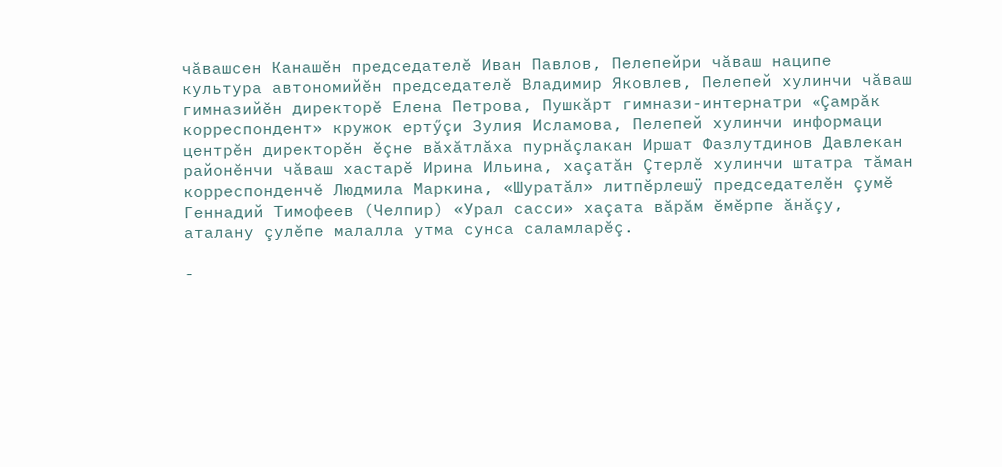чăвашсен Канашĕн председателĕ Иван Павлов‚ Пелепейри чăваш наципе культура автономийĕн председателĕ Владимир Яковлев‚ Пелепей хулинчи чăваш гимназийĕн директорĕ Елена Петрова‚ Пушкăрт гимнази-интернатри «Çамрăк корреспондент» кружок ертӳçи Зулия Исламова, Пелепей хулинчи информаци центрĕн директорĕн ĕçне вăхăтлăха пурнăçлакан Иршат Фазлутдинов Давлекан районĕнчи чăваш хастарĕ Ирина Ильина‚ хаçатăн Çтерлĕ хулинчи штатра тăман корреспонденчĕ Людмила Маркина‚ «Шуратăл» литпĕрлешÿ председателĕн çумĕ Геннадий Тимофеев (Челпир) «Урал сасси» хаçата вăрăм ĕмĕрпе ăнăçу‚ аталану çулĕпе малалла утма сунса саламларĕç.

-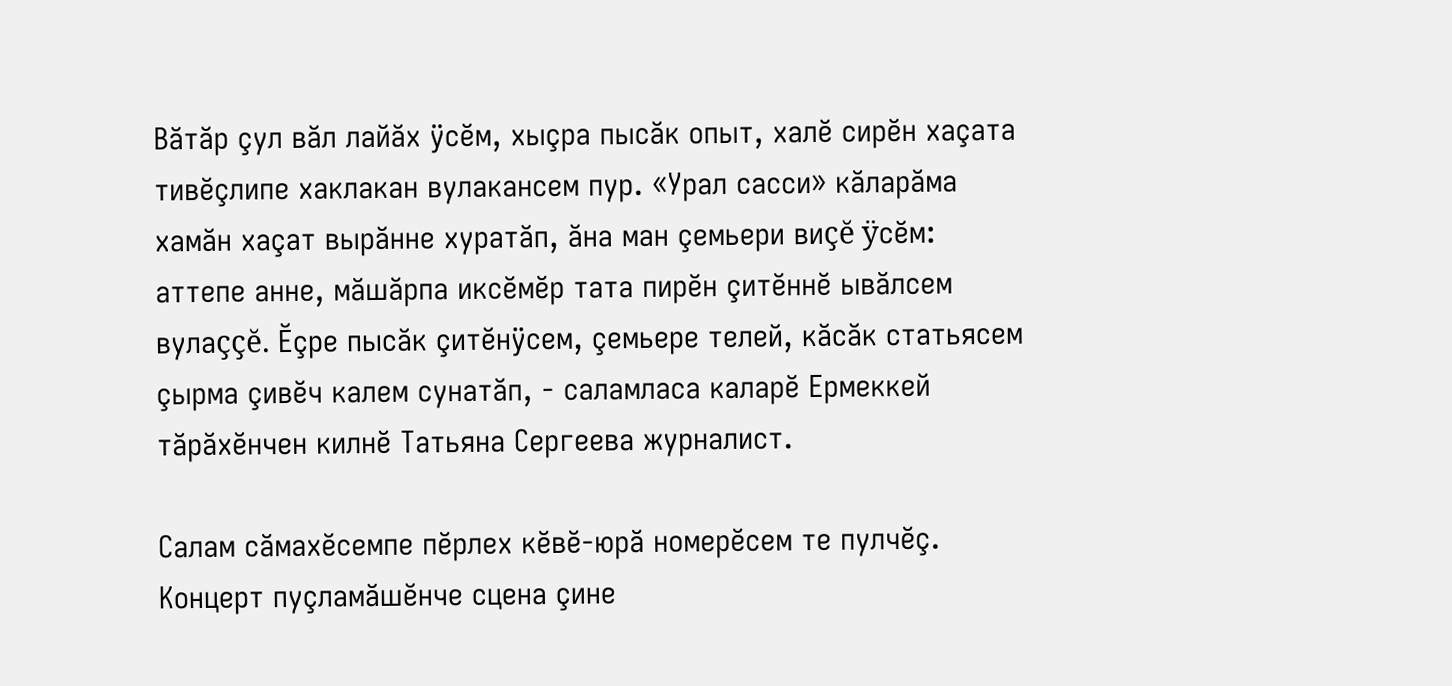Вăтăр çул вăл лайăх ÿсĕм‚ хыçра пысăк опыт‚ халĕ сирĕн хаçата тивĕçлипе хаклакан вулакансем пур. «Урал сасси» кăларăма хамăн хаçат вырăнне хуратăп‚ ăна ман çемьери виçĕ ÿсĕм: аттепе анне‚ мăшăрпа иксĕмĕр тата пирĕн çитĕннĕ ывăлсем вулаççĕ. Ĕçре пысăк çитĕнÿсем‚ çемьере телей‚ кăсăк статьясем çырма çивĕч калем сунатăп‚ - саламласа каларĕ Ермеккей тăрăхĕнчен килнĕ Татьяна Сергеева журналист.

Салам сăмахĕсемпе пĕрлех кĕвĕ-юрă номерĕсем те пулчĕç. Концерт пуçламăшĕнче сцена çине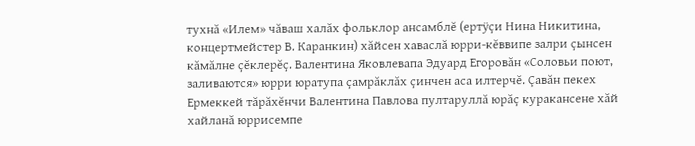тухнă «Илем» чăваш халăх фольклор ансамблĕ (ертÿçи Нина Никитина‚ концертмейстер В. Каранкин) хăйсен хаваслă юрри-кĕввипе залри çынсен кăмăлне çĕклерĕç. Валентина Яковлевапа Эдуард Егоровăн «Соловьи поют‚ заливаются» юрри юратупа çамрăклăх çинчен аса илтерчĕ. Çавăн пекех Ермеккей тăрăхĕнчи Валентина Павлова пултаруллă юрăç куракансене хăй хайланă юррисемпе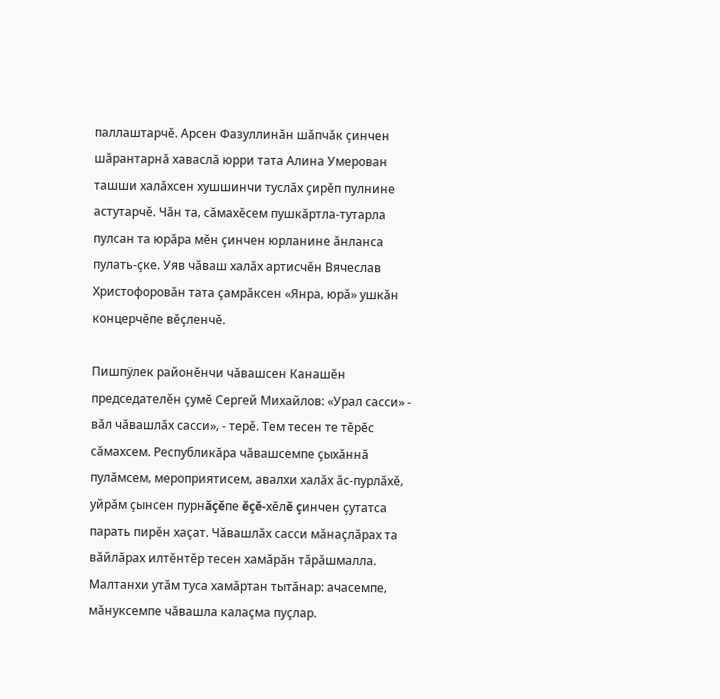паллаштарчĕ. Арсен Фазуллинăн шăпчăк çинчен шăрантарнă хаваслă юрри тата Алина Умерован ташши халăхсен хушшинчи туслăх çирĕп пулнине астутарчĕ. Чăн та‚ сăмахĕсем пушкăртла-тутарла пулсан та юрăра мĕн çинчен юрланине ăнланса пулать-çке. Уяв чăваш халăх артисчĕн Вячеслав Христофоровăн тата çамрăксен «Янра‚ юрă» ушкăн концерчĕпе вĕçленчĕ.

Пишпÿлек районĕнчи чăвашсен Канашĕн председателĕн çумĕ Сергей Михайлов: «Урал сасси» - вăл чăвашлăх сасси»‚ - терĕ. Тем тесен те тĕрĕс сăмахсем. Республикăра чăвашсемпе çыхăннă пулăмсем‚ мероприятисем‚ авалхи халăх ăс-пурлăхĕ‚ уйрăм çынсен пурнăçĕпе ĕçĕ-хĕлĕ çинчен çутатса парать пирĕн хаçат. Чăвашлăх сасси мăнаçлăрах та вăйлăрах илтĕнтĕр тесен хамăрăн тăрăшмалла. Малтанхи утăм туса хамăртан тытăнар: ачасемпе‚ мăнуксемпе чăвашла калаçма пуçлар.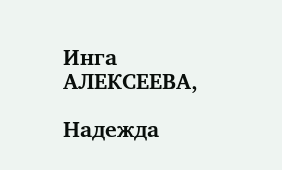Инга АЛЕКСЕЕВА‚

Надежда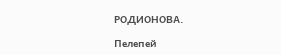РОДИОНОВА.

Пелепей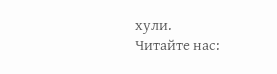хули.
Читайте нас: